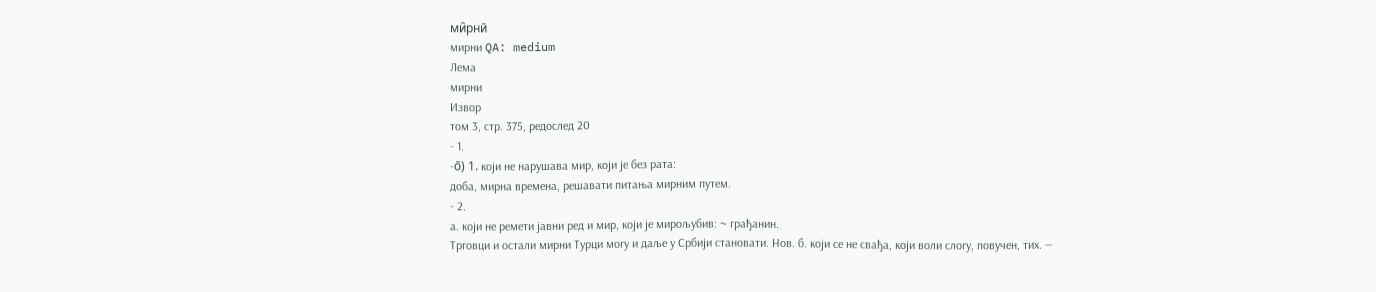ми̑рнӣ
мирни QA: medium
Лема
мирни
Извор
том 3, стр. 375, редослед 20
- 1.
-о̄) 1. који не нарушава мир, који је без рата:
доба, мирна времена, решавати питања мирним путем.
- 2.
а. који не ремети јавни ред и мир, који је мирољубив: ~ грађанин.
Трговци и остали мирни Турци могу и даље у Србији становати. Нов. б. који се не свађа, који воли слогу, повучен, тих. —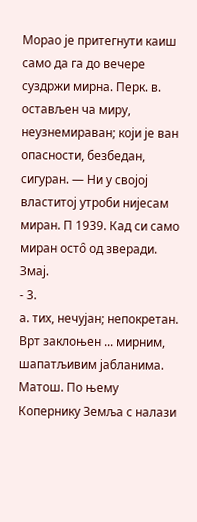Морао је притегнути каиш само да га до вечере суздржи мирна. Перк. в. остављен ча миру, неузнемираван; који је ван опасности, безбедан, сигуран. — Ни у својој властитој утроби нијесам миран. П 1939. Кад си само миран осто̑ од зверади. Змај.
- 3.
а. тих, нечујан; непокретан.
Врт заклоњен ... мирним, шапатљивим јабланима. Матош. По њему Копернику Земља с налази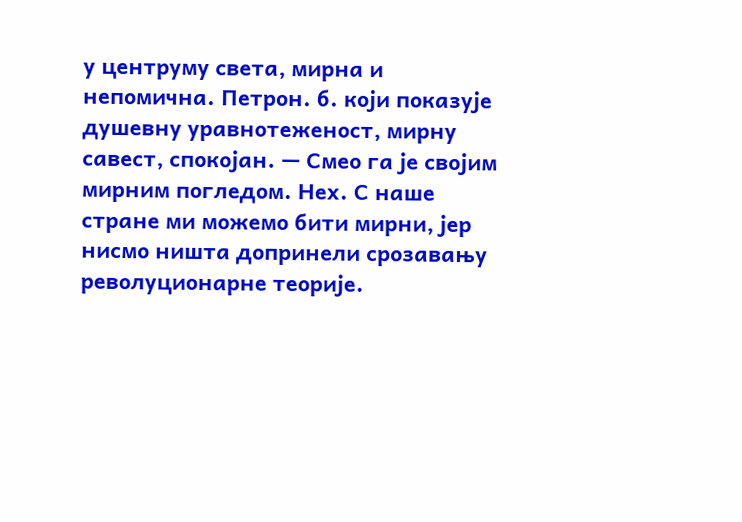у центруму света, мирна и непомична. Петрон. б. који показује душевну уравнотеженост, мирну савест, спокојан. — Смео га је својим мирним погледом. Нех. С наше стране ми можемо бити мирни, јер нисмо ништа допринели срозавању револуционарне теорије.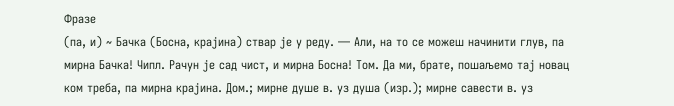Фразе
(па, и) ~ Бачка (Босна, крајина) ствар је у реду. — Али, на то се можеш начинити глув, па мирна Бачка! Чипл. Рачун је сад чист, и мирна Босна! Том. Да ми, брате, пошаљемо тај новац ком треба, па мирна крајина. Дом.; мирне душе в. уз душа (изр.); мирне савести в. уз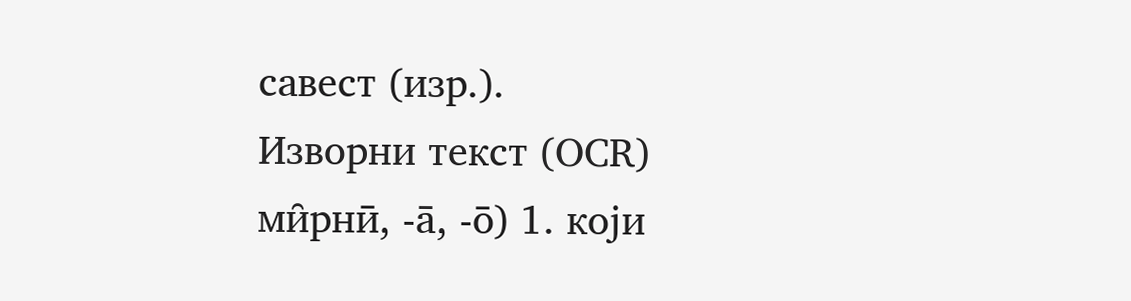савест (изр.).
Изворни текст (OCR)
ми̑рнӣ, -а̄, -о̄) 1. који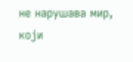не нарушава мир, који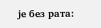је без рата: